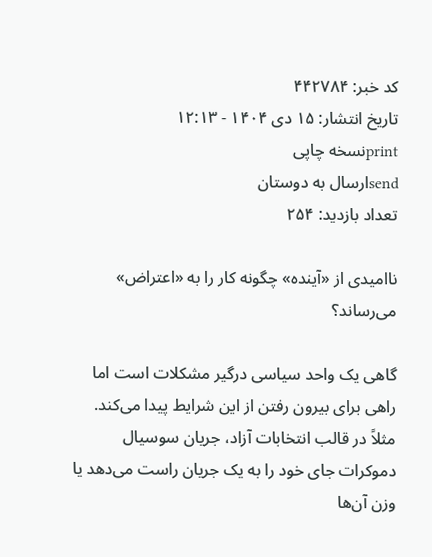کد خبر: ۴۴۲۷۸۴
تاریخ انتشار: ۱۵ دی ۱۴۰۴ - ۱۲:۱۳
printنسخه چاپی
sendارسال به دوستان
تعداد بازدید: ۲۵۴

ناامیدی از «آینده» چگونه کار را به «اعتراض» می‌رساند؟

گاهی یک واحد سیاسی درگیر مشکلات است اما راهی برای بیرون رفتن از این شرایط پیدا می‌کند. مثلاً در قالب انتخابات آزاد، جریان سوسیال دموکرات جای خود را به یک جریان راست می‌دهد یا وزن آن‌ها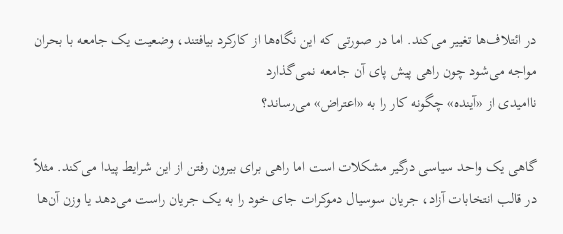در ائتلاف‌ها تغییر می‌کند. اما در صورتی که این نگاه‌ها از کارکرد بیافتند، وضعیت یک جامعه با بحران مواجه می‌شود چون راهی پیش پای آن جامعه نمی‌گذارد
ناامیدی از «آینده» چگونه کار را به «اعتراض» می‌رساند؟

گاهی یک واحد سیاسی درگیر مشکلات است اما راهی برای بیرون رفتن از این شرایط پیدا می‌کند. مثلاً در قالب انتخابات آزاد، جریان سوسیال دموکرات جای خود را به یک جریان راست می‌دهد یا وزن آن‌ها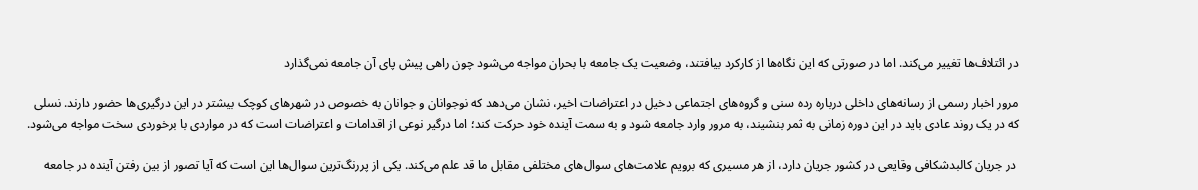در ائتلاف‌ها تغییر می‌کند. اما در صورتی که این نگاه‌ها از کارکرد بیافتند، وضعیت یک جامعه با بحران مواجه می‌شود چون راهی پیش پای آن جامعه نمی‌گذارد

مرور اخبار رسمی از رسانه‌های داخلی درباره رده سنی و گروه‌های اجتماعی دخیل در اعتراضات اخیر، نشان می‌دهد که نوجوانان و جوانان به خصوص در شهرهای کوچک بیشتر در این درگیری‌ها حضور دارند. نسلی که در یک روند عادی باید در این دوره زمانی به ثمر بنشیند، به مرور وارد جامعه شود و به سمت آینده خود حرکت کند؛ اما درگیر نوعی از اقدامات و اعتراضات است که در مواردی با برخوردی سخت مواجه می‌شود.

 در جریان کالبدشکافی وقایعی در کشور جریان دارد، از هر مسیری که برویم علامت‌های سوال‌های مختلفی مقابل ما قد علم می‌کند. یکی از پررنگ‌ترین سوال‌ها این است که آیا تصور از بین رفتن آینده در جامعه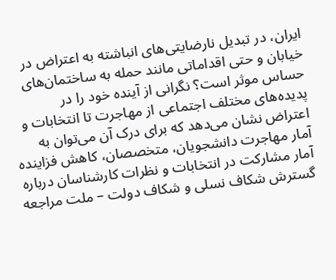ایران، در تبدیل نارضایتی‌های انباشته به اعتراض در خیابان و حتی اقداماتی مانند حمله به ساختمان‌های حساس موثر است؟ نگرانی از آینده خود را در پدیده‌های مختلف اجتماعی از مهاجرت تا انتخابات و اعتراض نشان می‌دهد که برای درک آن می‌توان به آمار مهاجرت دانشجویان، متخصصان، کاهش فزاینده آمار مشارکت در انتخابات و نظرات کارشناسان درباره گسترش شکاف نسلی و شکاف دولت – ملت مراجعه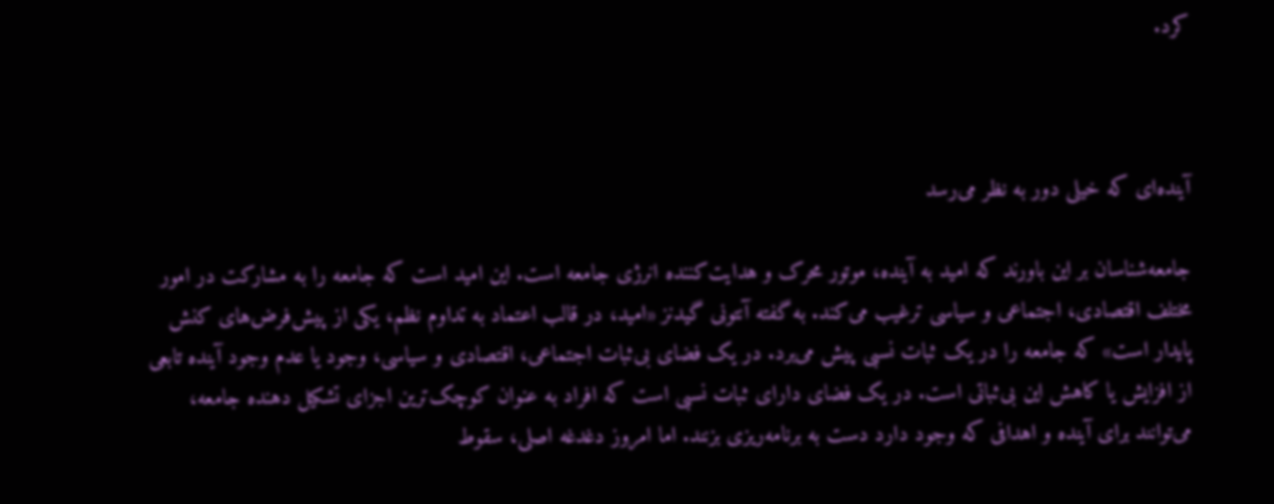کرد.



آینده‌ای که خیلی دور به نظر می‌رسد

جامعه‌شناسان بر این باورند که امید به آینده، موتور محرک و هدایت‌کننده انرژی جامعه است. این امید است که جامعه را به مشارکت در امور مختلف اقتصادی، اجتماعی و سیاسی ترغیب می‌کند. به گفته آنتونی گیدنز «امید، در قالب اعتماد به تداوم نظم، یکی از پیش‌فرض‌های کنش پایدار است» که جامعه را در یک ثبات نسبی پیش می‌برد. در یک فضای بی‌ثبات اجتماعی، اقتصادی و سیاسی، وجود یا عدم وجود آینده تابعی از افزایش یا کاهش این بی‌ثباتی است. در یک فضای دارای ثبات نسبی است که افراد به عنوان کوچک‌ترین اجزای تشکیل دهنده جامعه، می‌توانند برای آینده و اهدافی که وجود دارد دست به برنامه‌ریزی بزنند. اما امروز دغدغه اصلی، سقوط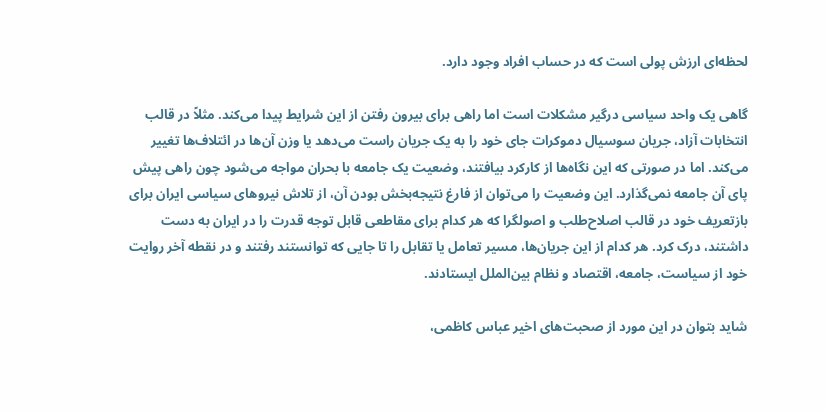لحظه‌ای ارزش پولی است که در حساب افراد وجود دارد.

گاهی یک واحد سیاسی درگیر مشکلات است اما راهی برای بیرون رفتن از این شرایط پیدا می‌کند. مثلاً در قالب انتخابات آزاد، جریان سوسیال دموکرات جای خود را به یک جریان راست می‌دهد یا وزن آن‌ها در ائتلاف‌ها تغییر می‌کند. اما در صورتی که این نگاه‌ها از کارکرد بیافتند، وضعیت یک جامعه با بحران مواجه می‌شود چون راهی پیش پای آن جامعه نمی‌گذارد. این وضعیت را می‌توان از فارغ نتیجه‌بخش بودن آن، از تلاش نیروهای سیاسی ایران برای بازتعریف خود در قالب اصلاح‌طلب و اصولگرا که هر کدام برای مقاطعی قابل توجه قدرت را در ایران به دست داشتند، درک کرد. هر کدام از این جریان‌ها، مسیر تعامل یا تقابل را تا جایی که توانستند رفتند و در نقطه آخر روایت خود از سیاست، جامعه، اقتصاد و نظام بین‌الملل ایستادند.

شاید بتوان در این مورد از صحبت‌های اخیر عباس کاظمی،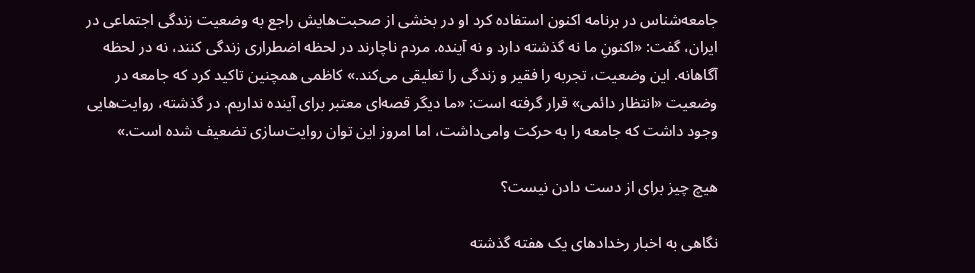جامعه‌شناس در برنامه اکنون استفاده کرد او در بخشی از صحبت‌هایش راجع به وضعیت زندگی اجتماعی در ایران، گفت: «اکنونِ ما نه گذشته دارد و نه آینده. مردم ناچارند در لحظه اضطراری زندگی کنند، نه در لحظه آگاهانه. این وضعیت، تجربه را فقیر و زندگی را تعلیقی می‌کند.» کاظمی همچنین تاکید کرد که جامعه در وضعیت «انتظار دائمی» قرار گرفته است: «ما دیگر قصه‌ای معتبر برای آینده نداریم. در گذشته، روایت‌هایی وجود داشت که جامعه را به حرکت وامی‌داشت، اما امروز این توان روایت‌سازی تضعیف شده است.»

هیچ چیز برای از دست دادن نیست؟

نگاهی به اخبار رخدادهای یک هفته گذشته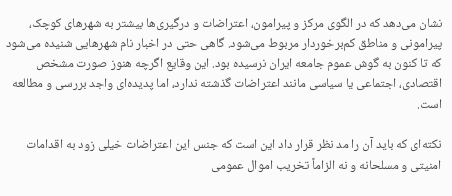نشان می‌دهد که در الگوی مرکز و پیرامون، اعتراضات و درگیری‌ها بیشتر به شهرهای کوچک، پیرامونی و مناطق کم‌برخوردار مربوط می‌شود. گاهی حتی در اخبار نام شهرهایی شنیده می‌شود که تا کنون به گوش عموم جامعه ایران نرسیده بود. این وقایع اگرچه هنوز صورت مشخص اقتصادی، اجتماعی یا سیاسی مانند اعتراضات گذشته ندارد، اما پدیده‌ای واجد بررسی و مطالعه است.

نکته‌ای که باید آن را مد نظر قرار داد این است که جنس این اعتراضات خیلی زود به اقدامات امنیتی و مسلحانه و نه الزاماً تخریب اموال عمومی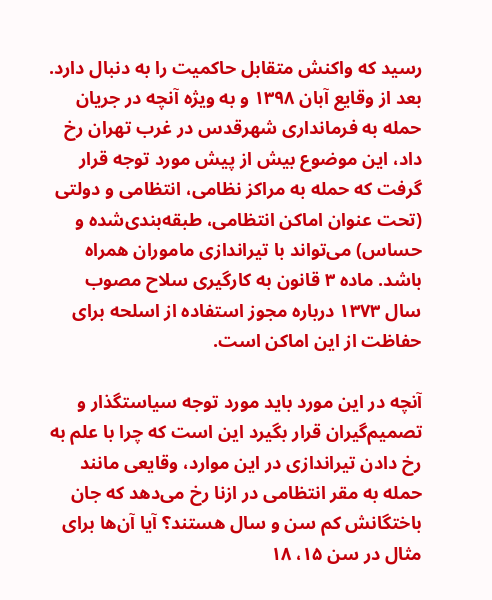رسید که واکنش متقابل حاکمیت را به دنبال دارد. بعد از وقایع آبان ۱۳۹۸ و به ویژه آنچه در جریان حمله به فرمانداری شهرقدس در غرب تهران رخ داد، این موضوع بیش از پیش مورد توجه قرار گرفت که حمله به مراکز نظامی، انتظامی و دولتی (تحت عنوان اماکن انتظامی، طبقه‌بندی‌شده و حساس) می‌تواند با تیراندازی ماموران همراه باشد. ماده ۳ قانون به کارگیری سلاح مصوب سال ۱۳۷۳ درباره مجوز استفاده از اسلحه برای حفاظت از این اماکن است.

آنچه در این مورد باید مورد توجه سیاستگذار و تصمیم‌گیران قرار بگیرد این است که چرا با علم به رخ دادن تیراندازی در این موارد، وقایعی مانند حمله به مقر انتظامی در ازنا رخ می‌دهد که جان باختگانش کم سن و سال هستند؟ آیا آن‌ها برای مثال در سن ۱۵، ۱۸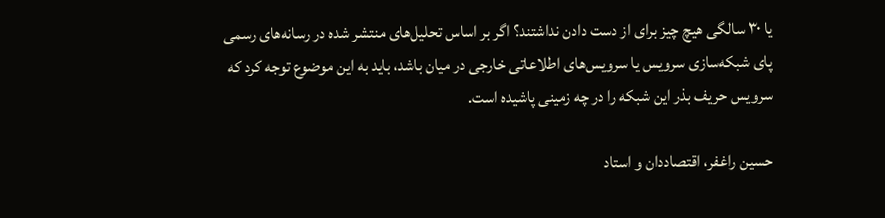یا ۳۰ سالگی هیچ چیز برای از دست دادن نداشتند؟ اگر بر اساس تحلیل‌های منتشر شده در رسانه‌های رسمی پای شبکه‌سازی سرویس یا سرویس‌های اطلاعاتی خارجی در میان باشد، باید به این موضوع توجه کرد که سرویس حریف بذر این شبکه را در چه زمینی پاشیده است.

حسین راغفر، اقتصاددان و استاد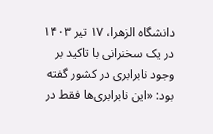دانشگاه الزهرا، ۱۷ تیر ۱۴۰۳ در یک سخنرانی با تاکید بر وجود نابرابری در کشور گفته بود: «این نابرابری‌ها فقط در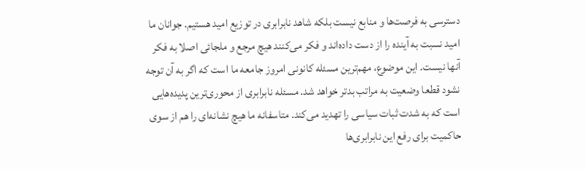دسترسی به فرصت‌ها و منابع نیست بلکه شاهد نابرابری در توزیع امید هستیم. جوانان ما امید نسبت به آینده را از دست داده‌اند و فکر می‌کنند هیچ مرجع و ملجائی اصلا به فکر آنها نیست. این موضوع، مهم‌ترین مسئله کانونی امروز جامعه ما است که اگر به آن توجه نشود قطعا وضعیت به مراتب بدتر خواهد شد. مسئله نابرابری از محوری‌ترین پدیده‌هایی است که به شدت ثبات سیاسی را تهدید می‌کند. متاسفانه ما هیچ نشانه‌ای را هم از سوی حاکمیت برای رفع این نابرابری‌ها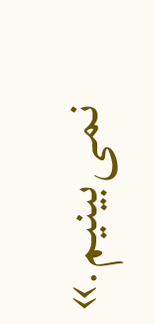نمی‌بینیم.»